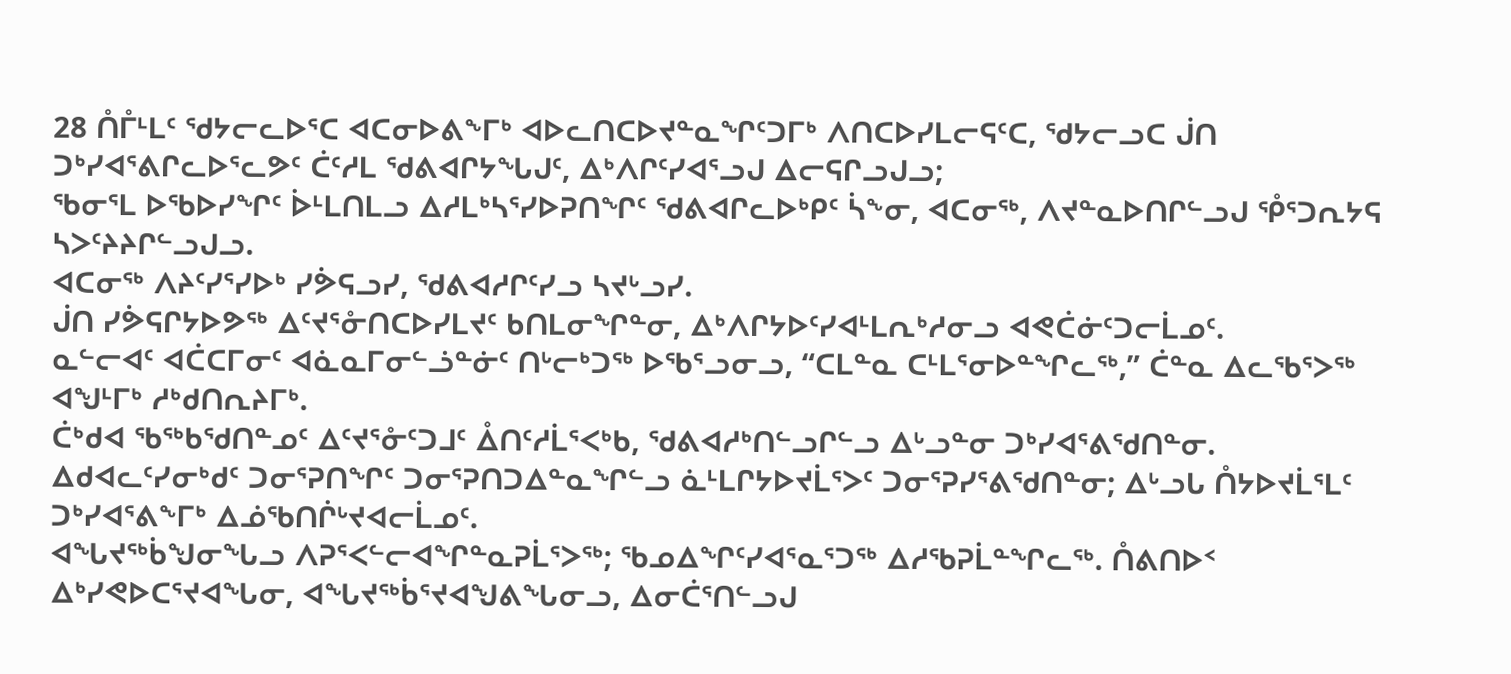28 ᑍᒤᒻᒪᑦ ᖁᔭᓕᓚᐅᕐᑕ ᐊᑕᓂᐅᕕᖕᒥᒃ ᐊᐅᓚᑎᑕᐅᔪᓐᓇᖏᑦᑐᒥᒃ ᐱᑎᑕᐅᓯᒪᓕᕋᑦᑕ, ᖁᔭᓕᓗᑕ ᒎᑎ ᑐᒃᓯᐊᕐᕕᒋᓚᐅᕐᓚᕗᑦ ᑖᑦᓱᒪ ᖁᕕᐊᒋᔭᖓᒍᑦ, ᐃᒃᐱᒋᑦᓯᐊᕐᓗᒍ ᐃᓕᕋᒋᓗᒍᓗ;
ᖃᓂᕐᒪ ᐅᖃᐅᓯᖏᑦ ᐆᒻᒪᑎᒪᓗ ᐃᓱᒪᒃᓴᕐᓯᐅᕈᑎᖏᑦ ᖁᕕᐊᒋᓚᐅᒃᑭᑦ ᓵᖕᓂ, ᐊᑕᓂᖅ, ᐱᔪᓐᓇᐅᑎᒋᓪᓗᒍ ᕾᕐᑐᕆᔭᕋ ᓴᐳᑦᔨᔨᒋᓪᓗᒍᓗ.
ᐊᑕᓂᖅ ᐱᔨᑦᓯᕐᓯᐅᒃ ᓯᕘᕋᓗᓯ, ᖁᕕᐊᓱᒋᑦᓯᓗ ᓴᔪᒡᓗᓯ.
ᒎᑎ ᓯᕘᕋᒋᔭᐅᕗᖅ ᐃᑦᔪᕐᓁᑎᑕᐅᓯᒪᔪᑦ ᑲᑎᒪᓂᖏᓐᓂ, ᐃᒃᐱᒋᔭᐅᑦᓯᐊᒻᒪᕆᒃᓱᓂᓗ ᐊᕙᑖᓃᑦᑐᓕᒫᓄᑦ.
ᓇᓪᓕᐊᑦ ᐊᑖᑕᒥᓂᑦ ᐊᓈᓇᒥᓂᓪᓘᓐᓃᑦ ᑎᒡᓕᒃᑐᖅ ᐅᖃᕐᓗᓂᓗ, “ᑕᒪᓐᓇ ᑕᒻᒪᕐᓂᐅᓐᖏᓚᖅ,” ᑖᓐᓇ ᐃᓚᖃᕐᐳᖅ ᐊᖑᒻᒥᒃ ᓱᒃᑯᑎᕆᔨᒥᒃ.
ᑖᒃᑯᐊ ᖃᖅᑲᖁᑎᓐᓄᑦ ᐃᑦᔪᕐᓁᑦᑐᒧᑦ ᐂᑎᑦᓱᒫᕐᐸᒃᑲ, ᖁᕕᐊᓱᒃᑎᓪᓗᒋᓪᓗ ᐃᒡᓗᓐᓂ ᑐᒃᓯᐊᕐᕕᖁᑎᓐᓂ. ᐃᑯᐊᓚᑦᓯᓂᒃᑯᑦ ᑐᓂᕐᕈᑎᖏᑦ ᑐᓂᕐᕈᑎᑐᐃᓐᓇᖏᓪᓗ ᓈᒻᒪᒋᔭᐅᔪᒫᕐᐳᑦ ᑐᓂᕐᕈᓯᕐᕕᖁᑎᓐᓂ; ᐃᒡᓗᒐ ᑍᔭᐅᔪᒫᕐᒪᑦ ᑐᒃᓯᐊᕐᕕᖕᒥᒃ ᐃᓅᖃᑎᒌᒡᔪᐊᓕᒫᓄᑦ.
ᐊᖓᔪᖅᑳᖑᓂᖓᓗ ᐱᕈᕐᐸᓪᓕᐊᖏᓐᓇᕈᒫᕐᐳᖅ; ᖃᓄᐃᖏᑦᓯᐊᕐᓇᕐᑐᖅ ᐃᓱᖃᕈᒫᓐᖏᓚᖅ. ᑍᕕᑎᐅᑉ ᐃᒃᓯᕙᐅᑕᕐᔪᐊᖓᓂ, ᐊᖓᔪᖅᑳᕐᔪᐊᖑᕕᖓᓂᓗ, ᐃᓂᑖᕐᑎᓪᓗᒍ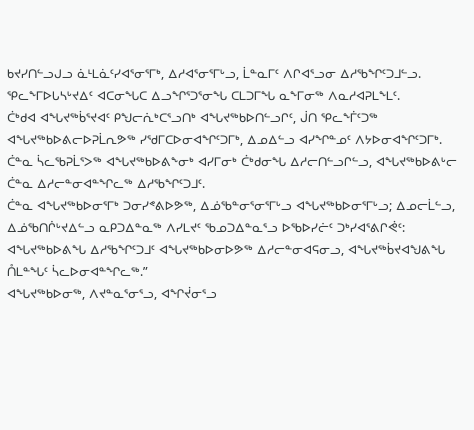ᑲᔪᓯᑎᓪᓗᒍᓗ ᓈᒻᒪᓈᑦᓯᐊᕐᓂᕐᒥᒃ, ᐃᓱᐊᕐᓂᕐᒥᒡᓗ, ᒫᓐᓇᒥᑦ ᐱᒋᐊᕐᓗᓂ ᐃᓱᖃᖏᑦᑐᒧᓪᓗ. ᕿᓚᖕᒥᐅᒐᓴᒡᔪᐃᑦ ᐊᑕᓂᖓᑕ ᐃᓗᖏᕐᑐᕐᓂᖓ ᑕᒪᑐᒥᖓ ᓇᖕᒥᓂᖅ ᐱᓇᓱᐊᕈᒪᖕᒪᑦ.
ᑖᒃᑯᐊ ᐊᖓᔪᖅᑳᕐᔪᐊᑦ ᑭᖑᓕᕇᒃᑕᕐᓗᑎᒃ ᐊᖓᔪᖅᑲᐅᑎᓪᓗᒋᑦ, ᒎᑎ ᕿᓚᖕᒦᑦᑐᖅ ᐊᖓᔪᖅᑲᐅᕕᓕᐅᕈᒫᕆᕗᖅ ᓯᖁᒥᑕᐅᓂᐊᖏᑦᑐᒥᒃ, ᐃᓄᐃᓪᓗ ᐊᓯᖏᓐᓄᑦ ᐱᔭᐅᓂᐊᖏᑦᑐᒥᒃ. ᑖᓐᓇ ᓵᓚᖃᕈᒫᕐᐳᖅ ᐊᖓᔪᖅᑲᐅᕕᖕᓂᒃ ᐊᓯᒥᓂᒃ ᑖᒃᑯᓂᖓ ᐃᓱᓕᑎᓪᓗᒋᓪᓗ, ᐊᖓᔪᖅᑲᐅᕕᒡᓕ ᑖᓐᓇ ᐃᓱᓕᓐᓂᐊᓐᖏᓚᖅ ᐃᓱᖃᖏᑦᑐᒧᑦ.
ᑖᓐᓇ ᐊᖓᔪᖅᑲᐅᓂᕐᒥᒃ ᑐᓂᓯᕝᕕᐅᕗᖅ, ᐃᓅᖃᓐᓂᕐᓂᕐᒥᒡᓗ ᐊᖓᔪᖅᑲᐅᓂᕐᒥᒡᓗ; ᐃᓄᓕᒫᓪᓗ, ᐃᓅᖃᑎᒌᒡᔪᐃᓪᓗ ᓇᑭᑐᐃᓐᓇᖅ ᐱᓯᒪᔪᑦ ᖃᓄᑐᐃᓐᓇᕐᓗ ᐅᖃᐅᓯᓖᑦ ᑐᒃᓯᐊᕐᕕᒋᕚᑦ: ᐊᖓᔪᖅᑲᐅᕕᖓ ᐃᓱᖃᖏᑦᑐᒧᑦ ᐊᖓᔪᖅᑲᐅᓂᐅᕗᖅ ᐃᓱᓕᓐᓂᐊᕋᓂᓗ, ᐊᖓᔪᖅᑳᔪᐊᖑᕕᖓ ᑍᒪᓐᖓᑦ ᓵᓚᐅᓂᐊᓐᖏᓚᖅ.”
ᐊᖓᔪᖅᑲᐅᓂᖅ, ᐱᔪᓐᓇᕐᓂᕐᓗ, ᐊᖏᔫᓂᕐᓗ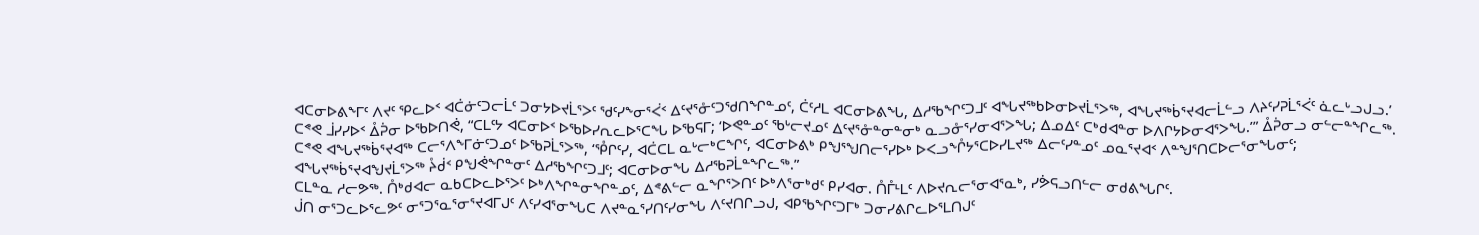ᐊᑕᓂᐅᕕᖕᒥᑦ ᐱᔪᑦ ᕿᓚᐅᑉ ᐊᑖᓃᑦᑐᓕᒫᑦ ᑐᓂᔭᐅᔪᒫᕐᐳᑦ ᖁᑦᓯᖕᓂᕐᐹᑉ ᐃᑦᔪᕐᓁᑦᑐᖁᑎᖏᓐᓄᑦ, ᑖᑦᓱᒪ ᐊᑕᓂᐅᕕᖓ, ᐃᓱᖃᖏᑦᑐᒧᑦ ᐊᖓᔪᖅᑲᐅᓂᐅᔪᒫᕐᐳᖅ, ᐊᖓᔪᖅᑳᕐᔪᐊᓕᒫᓪᓗ ᐱᔨᑦᓯᕈᒫᕐᐹᑦ ᓈᓚᒡᓗᒍᓗ.’
ᑕᕝᕙ ᒨᓯᓯᐅᑉ ᐂᕉᓂ ᐅᖃᐅᑎᕚ, “ᑕᒪᑦᔭ ᐊᑕᓂᐅᑉ ᐅᖃᐅᓯᕆᓚᐅᕐᑕᖓ ᐅᖃᕋᒥ; ‘ᐅᕙᓐᓄᑦ ᖃᒡᓕᔪᓄᑦ ᐃᑦᔪᕐᓁᓐᓂᓐᓂᒃ ᓇᓗᓁᕐᓯᓂᐊᕐᐳᖓ; ᐃᓄᐃᑦ ᑕᒃᑯᐊᓐᓂ ᐅᐱᒋᔭᐅᓂᐊᕐᐳᖓ.’” ᐂᕉᓂᓗ ᓂᓪᓕᓐᖏᓚᖅ.
ᑕᕝᕙ ᐊᖓᔪᖅᑳᕐᔪᐊᖅ ᑕᓕᕐᐱᖕᒥᓃᑦᑐᓄᑦ ᐅᖃᕈᒫᕐᐳᖅ, ‘ᕾᒋᑦᓯ, ᐊᑖᑕᒪ ᓇᒡᓕᒃᑕᖏᑦ, ᐊᑕᓂᐅᕕᒃ ᑭᖑᕐᖑᑎᓕᕐᓯᐅᒃ ᐅᐸᓗᖕᒊᔭᕐᑕᐅᓯᒪᔪᖅ ᐃᓕᑦᓯᓐᓄᑦ ᓄᓇᕐᔪᐊᑉ ᐱᓐᖑᕐᑎᑕᐅᓕᕐᓂᖓᓂᑦ;
ᐊᖓᔪᖅᑳᕐᔪᐊᖑᔪᒫᕐᐳᖅ ᔧᑰᑉ ᑭᖑᕚᖏᓐᓂᑦ ᐃᓱᖃᖏᑦᑐᒧᑦ; ᐊᑕᓂᐅᓂᖓ ᐃᓱᖃᕈᒫᓐᖏᓚᖅ.”
ᑕᒪᓐᓇ ᓱᓕᕗᖅ. ᑍᒃᑯᐊᓕ ᓇᑲᑕᐅᓚᐅᕐᐳᑦ ᐅᒃᐱᖏᓐᓂᖏᓐᓄᑦ, ᐃᕝᕕᓪᓕ ᓇᖏᕐᐳᑎᑦ ᐅᒃᐱᕐᓂᒃᑯᑦ ᑭᓯᐊᓂ. ᑍᒤᒻᒪᑦ ᐱᐅᔪᕆᓕᕐᓂᐊᕐᓇᒃ, ᓯᕘᕋᓗᑎᓪᓕ ᓂᑯᕕᖓᒋᑦ.
ᒎᑎ ᓂᕐᑐᓚᐅᕐᓚᕗᑦ ᓂᕐᑐᕐᓇᕐᓂᕐᔪᐊᒥᒍᑦ ᐱᑦᓯᐊᕐᓂᖓᑕ ᐱᔪᓐᓇᕐᓯᑎᑦᓯᓂᖓ ᐱᑦᔪᑎᒋᓗᒍ, ᐊᑭᖃᖏᑦᑐᒥᒃ ᑐᓂᓯᕕᒋᓚᐅᕐᒪᑎᒍᑦ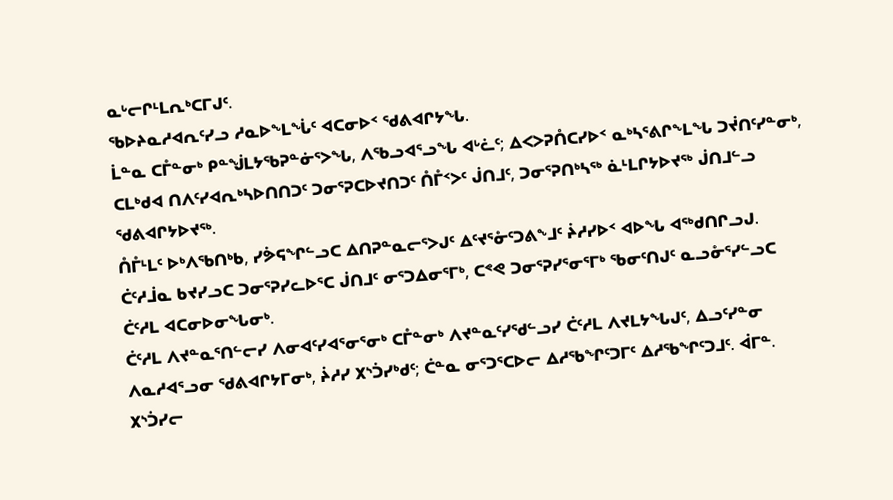ᓇᒡᓕᒋᒻᒪᕆᒃᑕᒥᒍᑦ.
ᖃᐅᔨᓇᓱᐊᕆᑦᓯᓗ ᓱᓇᐅᖕᒪᖔᑦ ᐊᑕᓂᐅᑉ ᖁᕕᐊᒋᔭᖓ.
ᒫᓐᓇ ᑕᒤᓐᓂᒃ ᑭᓐᖒᒪᔭᖃᕈᓐᓃᕐᐳᖓ, ᐱᖃᓗᐊᕐᓗᖓ ᐊᒡᓛᑦ; ᐃᐸᐳᕈᑍᑕᓯᐅᑉ ᓇᒃᓴᕐᕕᒋᖕᒪᖓ ᑐᔫᑎᑦᓯᓐᓂᒃ, ᑕᒪᒃᑯᐊ ᑎᐱᑦᓯᐊᕆᒃᓴᐅᑎᑎᑐᑦ ᑐᓂᕐᕈᑕᐅᔪᑎᑐᑦ ᑍᒤᑉᐳᑦ ᒎᑎᒧᑦ, ᑐᓂᕐᕈᑎᒃᓴᖅ ᓈᒻᒪᒋᔭᐅᔪᖅ ᒎᑎᒧᓪᓗ ᖁᕕᐊᒋᔭᐅᔪᖅ.
ᑍᒤᒻᒪᑦ ᐅᒃᐱᖃᑎᒃᑲ, ᓯᕘᕋᖏᓪᓗᑕ ᐃᑎᕈᓐᓇᓕᕐᐳᒍᑦ ᐃᑦᔪᕐᓁᑦᑐᕕᖕᒧᑦ ᔩᓱᓯᐅᑉ ᐊᐅᖓ ᐊᖅᑯᑎᒋᓗᒍ.
ᑖᑦᓱᒨᓇ ᑲᔪᓯᓗᑕ ᑐᓂᕐᕈᓯᓚᐅᕐᑕ ᒎᑎᒧᑦ ᓂᕐᑐᐃᓂᕐᒥᒃ, ᑕᕝᕙ ᑐᓂᕐᕈᓯᕐᓂᕐᒥᒃ ᖃᓂᑦᑎᒍᑦ ᓇᓗᓁᕐᓯᓪᓗᑕ ᑖᑦᓱᒪ ᐊᑕᓂᐅᓂᖓᓂᒃ.
ᑖᑦᓱᒪ ᐱᔪᓐᓇᕐᑎᓪᓕᓯ ᐱᓂᐊᑦᓯᐊᕐᓂᕐᓂᒃ ᑕᒤᓐᓂᒃ ᐱᔪᓐᓇᑦᓯᖁᓪᓗᓯ ᑖᑦᓱᒪ ᐱᔪᒪᔭᖓᒍᑦ, ᐃᓗᑦᓯᓐᓂ ᐱᓇᓱᐊᕐᓗᓂ ᖁᕕᐊᒋᔭᒥᓂᒃ, ᔩᓱᓯ ᙭ᔅᑑᓯᒃᑯᑦ; ᑖᓐᓇ ᓂᕐᑐᕐᑕᐅᓕ ᐃᓱᖃᖏᑦᑐᒥᑦ ᐃᓱᖃᖏᑦᑐᒧᑦ. ᐋᒥᓐ.
᙭ᔅᑑᓯᓕ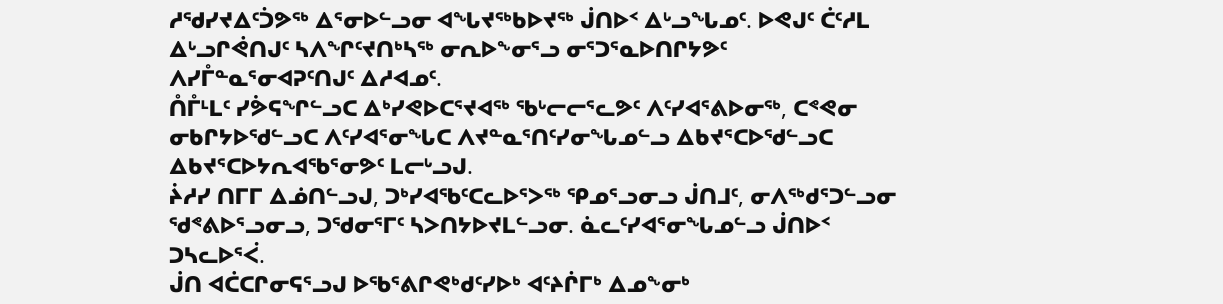ᓱᖁᓯᔪᐃᑦᑑᕗᖅ ᐃᕐᓂᐅᓪᓗᓂ ᐊᖓᔪᖅᑲᐅᔪᖅ ᒎᑎᐅᑉ ᐃᒡᓗᖓᓄᑦ. ᐅᕙᒍᑦ ᑖᑦᓱᒪ ᐃᒡᓗᒋᕚᑎᒍᑦ ᓴᐱᖏᑦᔪᑎᒃᓴᖅ ᓂᕆᐅᖕᓂᕐᓗ ᓂᕐᑐᕐᓇᐅᑎᒋᔭᕗᑦ ᐱᓯᒤᓐᓇᕐᓂᐊᕈᑦᑎᒍᑦ ᐃᓱᐊᓄᑦ.
ᑍᒤᒻᒪᑦ ᓯᕘᕋᖏᓪᓗᑕ ᐃᒃᓯᕙᐅᑕᕐᔪᐊᖅ ᖃᒡᓕᓕᕐᓚᕗᑦ ᐱᑦᓯᐊᕐᕕᐅᓂᖅ, ᑕᕝᕙᓂ ᓂᑲᒋᔭᐅᖁᓪᓗᑕ ᐱᑦᓯᐊᕐᓂᖓᑕ ᐱᔪᓐᓇᕐᑎᑦᓯᓂᖓᓄᓪᓗ ᐃᑲᔪᕐᑕᐅᖁᓪᓗᑕ ᐃᑲᔪᕐᑕᐅᔭᕆᐊᖃᕐᓂᕗᑦ ᒪᓕᒡᓗᒍ.
ᔩᓱᓯ ᑎᒥᒥ ᐃᓅᑎᓪᓗᒍ, ᑐᒃᓯᐊᖃᑦᑕᓚᐅᕐᐳᖅ ᕿᓄᕐᓗᓂᓗ ᒎᑎᒧᑦ, ᓂᐱᖅᑯᕐᑐᓪᓗᓂ ᖁᕝᕕᐅᕐᓗᓂᓗ, ᑐᖁᓂᕐᒥᑦ ᓴᐳᑎᔭᐅᔪᒪᓪᓗᓂ. ᓈᓚᑦᓯᐊᕐᓂᖓᓄᓪᓗ ᒎᑎᐅᑉ ᑐᓴᓚᐅᕐᐹ.
ᒎᑎ ᐊᑖᑕᒋᓂᕋᕐᓗᒍ ᐅᖃᕐᕕᒋᕙᒃᑯᑦᓯᐅᒃ ᐊᑦᔨᒌᒥᒃ ᐃᓄᖕᓂᒃ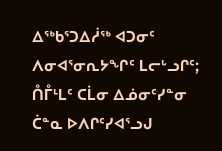ᐃᖅᑲᕐᑐᐃᓲᖅ ᐊᑐᓂᑦ ᐱᓂᐊᕐᓂᕆᔭᖏᑦ ᒪᓕᒡᓗᒋᑦ; ᑍᒤᒻᒪᑦ ᑕᒫᓂ ᐃᓅᓂᑦᓯᓐᓂ ᑖᓐᓇ ᐅᐱᒋᑦᓯᐊᕐᓗᒍ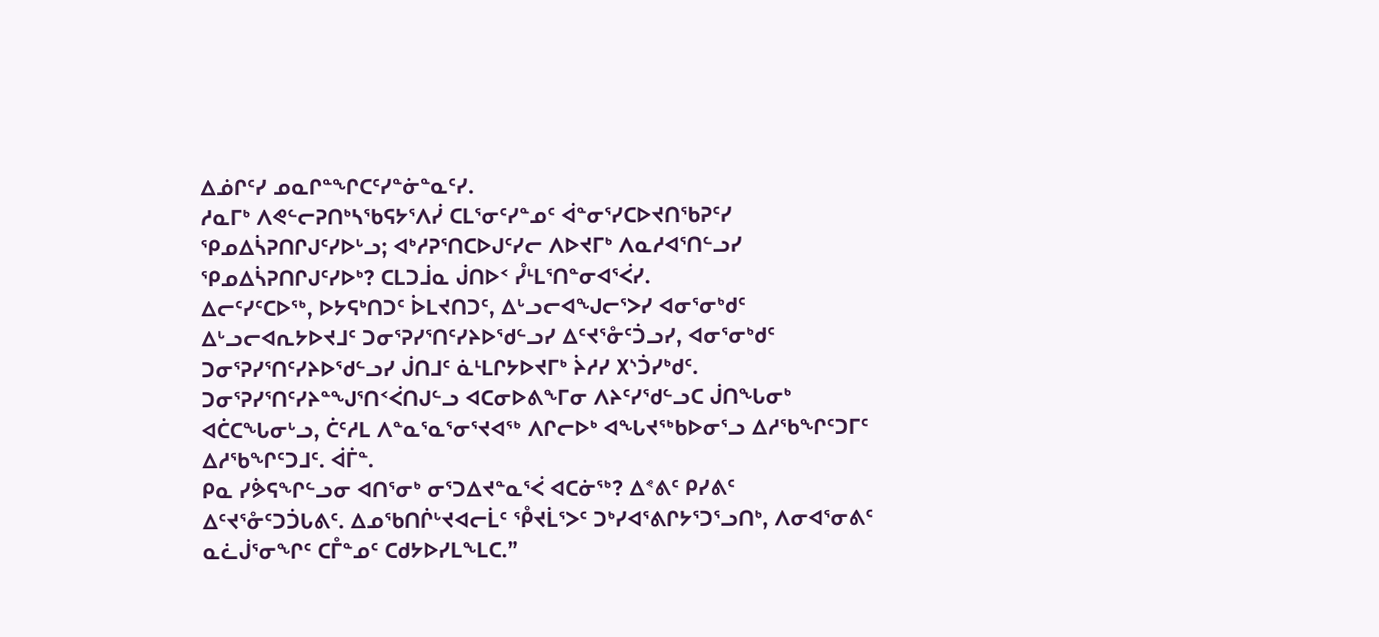ᐃᓅᒋᑦᓯ ᓄᓇᒋᓐᖏᑕᑦᓯᓐᓃᓐᓇᑦᓯ.
ᓱᓇᒥᒃ ᐱᕙᓪᓕᕈᑎᒃᓴᖃᕋᔭᕐᐱᓰ ᑕᒪᕐᓂᑦᓯᓐᓄᑦ ᐋᓐᓂᕐᓯᑕᐅᔪᑎᖃᕈᑦᓯ ᕿᓄᐃᓵᕈᑎᒋᒍᑦᓯᐅᒡᓗ; ᐊᒃᓱᕈᕐᑎᑕᐅᒍᑦᓯᓕ ᐱᐅᔪᒥᒃ ᐱᓇᓱᐊᕐᑎᓪᓗᓯ ᕿᓄᐃᓵᕈᑎᒋᒍᑦᓯᐅᒃ? ᑕᒪᑐᒨᓇ ᒎᑎᐅᑉ ᓮᒻᒪᕐᑎᓐᓂᐊᕐᐹᓯ.
ᐃᓕᑦᓯᑦᑕᐅᖅ, ᐅᔭᕋᒃᑎᑐᑦ ᐆᒪᔪᑎᑐᑦ, ᐃᒡᓗᓕᐊᖑᓕᕐᐳᓯ ᐊᓂᕐᓂᒃᑯᑦ ᐃᒡᓗᓕᐊᕆᔭᐅᔪᒧᑦ ᑐᓂᕐᕈᓯᕐᑎᑦᓯᔨᐅᖁᓪᓗᓯ ᐃᑦᔪᕐᓁᑦᑑᓗᓯ, ᐊᓂᕐᓂᒃᑯᑦ ᑐᓂᕐᕈᓯᕐᑎᑦᓯᔨᐅᖁᓪᓗᓯ ᒎᑎᒧᑦ ᓈᒻᒪᒋᔭᐅᔪᒥᒃ ᔩᓱᓯ ᙭ᔅᑑᓯᒃᑯᑦ.
ᑐᓂᕐᕈᓯᕐᑎᑦᓯᔨᓐᖑᕐᑎᑉᐹᑎᒍᓪᓗ ᐊᑕᓂᐅᕕᖕᒥᓂ ᐱᔨᑦᓯᖁᓪᓗᑕ ᒎᑎᖓᓂᒃ ᐊᑖᑕᖓᓂᒡᓗ, ᑖᑦᓱᒪ ᐱᓐᓇᕐᓇᕐᓂᕐᔪᐊᖅ ᐱᒋᓕᐅᒃ ᐊᖓᔪᖅᑲᐅᓂᕐᓗ ᐃᓱᖃᖏᑦᑐᒥᑦ ᐃᓱᖃᖏᑦᑐᒧᑦ. ᐋᒦᓐ.
ᑭᓇ ᓯᕘᕋᖏᓪᓗᓂ ᐊᑎᕐᓂᒃ ᓂᕐᑐᐃᔪᓐᓇᕐᐹ ᐊᑕᓃᖅ? ᐃᕝᕕᑦ ᑭᓯᕕᑦ ᐃᑦᔪᕐᓁᑦᑐᑑᒐᕕᑦ. ᐃᓄᖃᑎᒌᒡᔪᐊᓕᒫᑦ ᕾᔪᒫᕐᐳᑦ ᑐᒃᓯᐊᕐᕕᒋᔭᕐᑐᕐᓗᑎᒃ, ᐱᓂᐊᕐᓂᕕᑦ ᓇᓛᒎᕐᓂᖏᑦ ᑕᒤᓐᓄᑦ ᑕᑯᔭᐅᓯᒪᖕᒪᑕ.”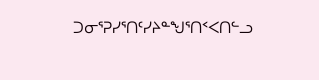ᑐᓂᕐᕈᓯᕐᑎᑦᓯᔨᓐᖑᕐᑎᑉᐸᑎᓪᓗ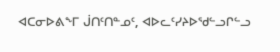ᐊᑕᓂᐅᕕᖕᒥ ᒎᑎᑦᑎᓐᓄᑦ, ᐊᐅᓚᑦᓯᔨᐅᖁᓪᓗᒋᓪᓗ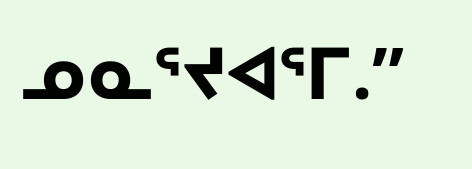ᓄᓇᕐᔪᐊᕐᒥ.”